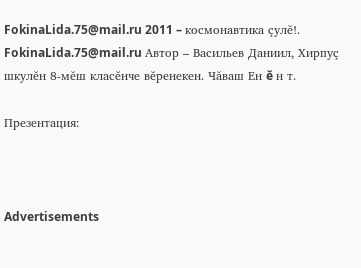FokinaLida.75@mail.ru 2011 – космонавтика çулĕ!. FokinaLida.75@mail.ru Автор – Васильев Даниил, Хирпуç шкулĕн 8-мĕш класĕнче вĕренекен. Чăваш Ен ĕ н т.

Презентация:



Advertisements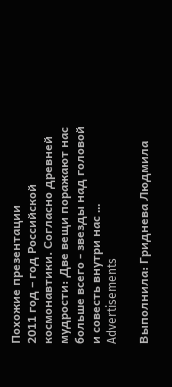Похожие презентации
2011 год – год Российской космонавтики. Согласно древней мудрости: Две вещи поражают нас больше всего - звезды над головой и совесть внутри нас …
Advertisements

Выполнила: Гриднева Людмила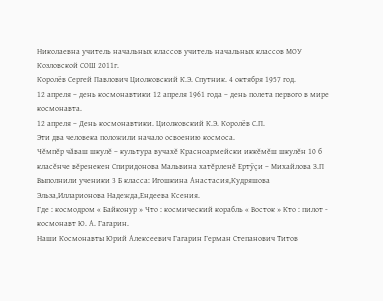Николаевна учитель начальных классов учитель начальных классов МОУ Козловской СОШ 2011г.
Королёв Сергей Павлович Циолковский К.Э. Спутник. 4 октября 1957 год.
12 апреля – день космонавтики 12 апреля 1961 года – день полета первого в мире космонавта.
12 апреля – День космонавтики. Циолковский К.Э. Королёв С.П.
Эти два человека положили начало освоению космоса.
Чĕмпĕр чǎваш шкулĕ – культура вучахĕ Красноармейски иккĕмĕш шкулĕн 10 б класĕнче вĕренекен Спиридонова Мальвина хатĕрленĕ Ертÿçи – Михайлова З.П
Выполнили ученики 3 Б класса: Игошкина Анастасия,Кудряшова Эльза,Илларионова Надежда,Ендеева Ксения.
Где : космодром « Байконур » Что : космический корабль « Восток » Кто : пилот - космонавт Ю. А. Гагарин.
Наши Космонавты Юрий Алексеевич Гагарин Герман Степанович Титов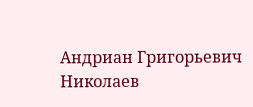Андриан Григорьевич Николаев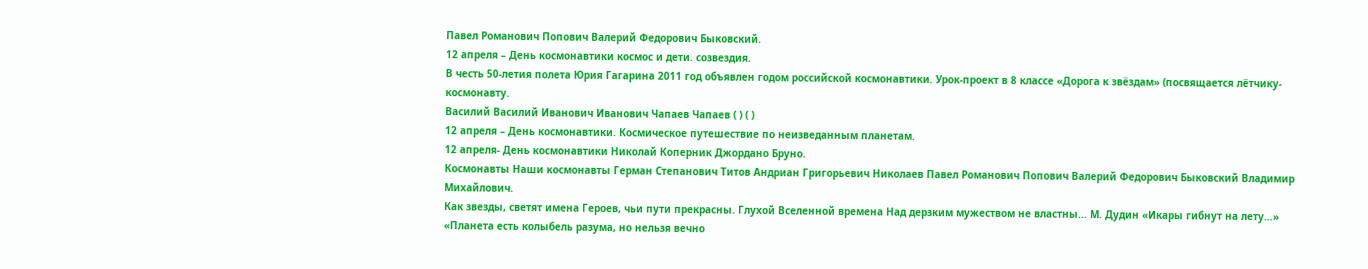Павел Романович Попович Валерий Федорович Быковский.
12 апреля – День космонавтики космос и дети. созвездия.
В честь 50-летия полета Юрия Гагарина 2011 год объявлен годом российской космонавтики. Урок-проект в 8 классе «Дорога к звёздам» (посвящается лётчику-космонавту.
Василий Василий Иванович Иванович Чапаев Чапаев ( ) ( )
12 апреля – День космонавтики. Космическое путешествие по неизведанным планетам.
12 апреля- День космонавтики Николай Коперник Джордано Бруно.
Космонавты Наши космонавты Герман Степанович Титов Андриан Григорьевич Николаев Павел Романович Попович Валерий Федорович Быковский Владимир Михайлович.
Как звезды, светят имена Героев, чьи пути прекрасны. Глухой Вселенной времена Над дерзким мужеством не властны… М. Дудин «Икары гибнут на лету…»
«Планета есть колыбель разума, но нельзя вечно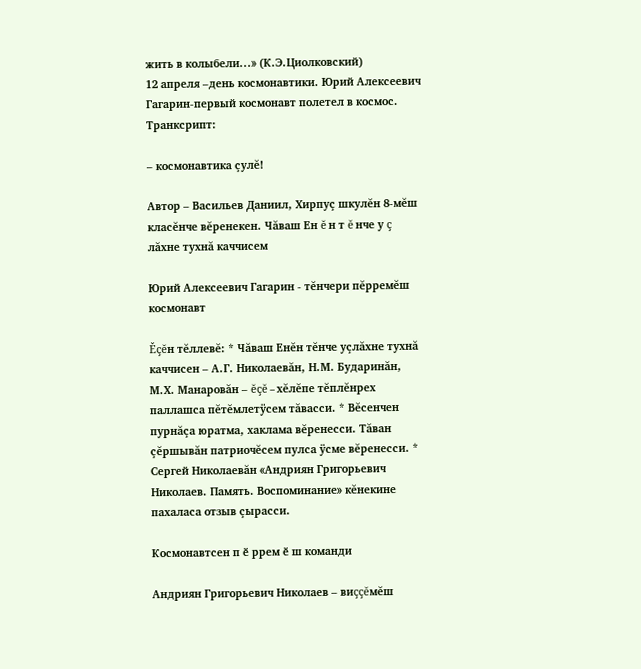жить в колыбели...» (К.Э.Циолковский)
12 апреля –день космонавтики. Юрий Алексеевич Гагарин-первый космонавт полетел в космос.
Транксрипт:

– космонавтика çулĕ!

Автор – Васильев Даниил, Хирпуç шкулĕн 8-мĕш класĕнче вĕренекен. Чăваш Ен ĕ н т ĕ нче у ç лăхне тухнă каччисем

Юрий Алексеевич Гагарин - тĕнчери пĕрремĕш космонавт

Ěçĕн тĕллевĕ: * Чăваш Енĕн тĕнче уçлăхне тухнă каччисен – А.Г. Николаевăн, Н.М. Бударинăн, М.Х. Манаровăн – ĕçĕ – хĕлĕпе тĕплĕнрех паллашса пĕтĕмлетÿсем тăвасси. * Вĕсенчен пурнăçа юратма, хаклама вĕренесси. Тăван çĕршывăн патриочĕсем пулса ÿсме вĕренесси. * Сергей Николаевăн «Андриян Григорьевич Николаев. Память. Воспоминание» кĕнекине пахаласа отзыв çырасси.

Космонавтсен п ӗ ррем ӗ ш команди

Андриян Григорьевич Николаев – виççĕмĕш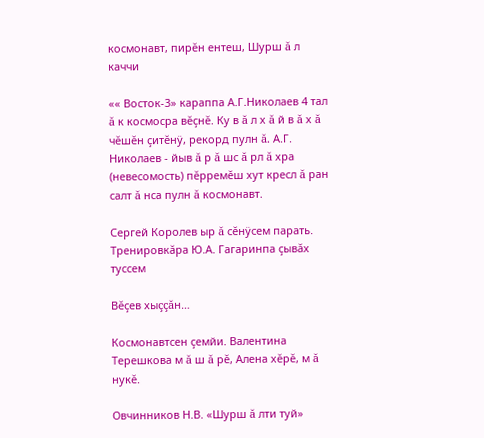космонавт, пирĕн ентеш, Шурш ă л каччи

«« Восток-3» караппа А.Г.Николаев 4 тал ă к космосра вĕçнĕ. Ку в ă л х ă й в ă х ă чĕшĕн çитĕнÿ, рекорд пулн ă. А.Г. Николаев - йыв ă р ă шс ă рл ă хра (невесомость) пĕрремĕш хут кресл ă ран салт ă нса пулн ă космонавт.

Сергей Королев ыр ă сĕнÿсем парать. Тренировкăра Ю.А. Гагаринпа çывăх туссем

Вĕçев хыççăн…

Космонавтсен çемйи. Валентина Терешкова м ă ш ă рĕ, Алена хĕрĕ, м ă нукĕ.

Овчинников Н.В. «Шурш ă лти туй»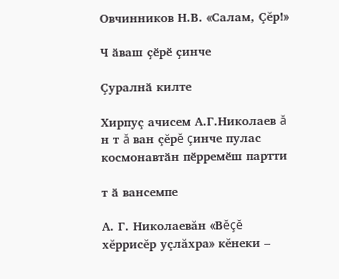Овчинников Н.В. «Салам, Çĕр!»

Ч ӑваш ҫӗрӗ ҫинче

Ҫуралнӑ килте

Хирпуç ачисем А.Г.Николаев ă н т ă ван çĕрĕ çинче пулас космонавтӑн пӗрремӗш партти

т ӑ вансемпе

А. Г. Николаевăн «Вĕçĕ хĕррисĕр уçлăхра» кĕнеки –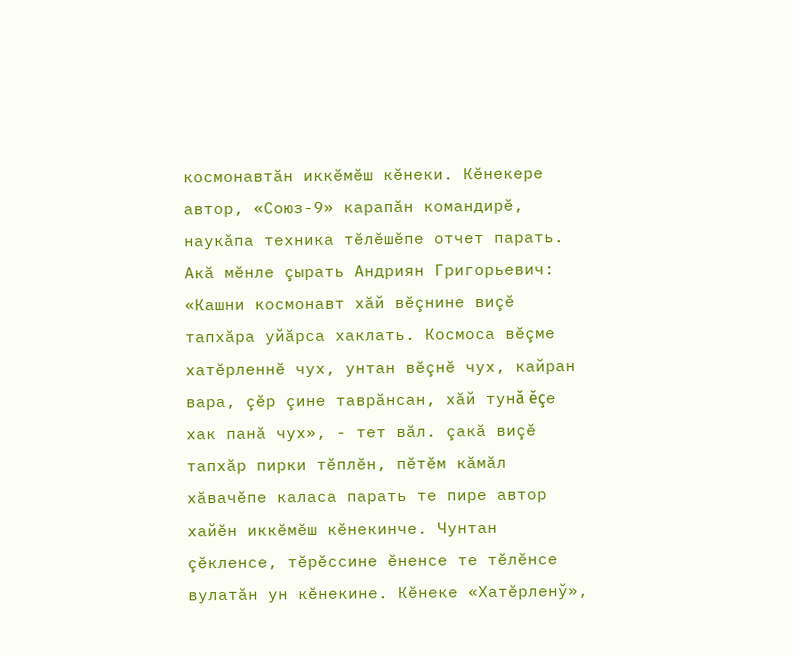космонавтăн иккĕмĕш кĕнеки. Кĕнекере автор, «Союз-9» карапăн командирĕ, наукăпа техника тĕлĕшĕпе отчет парать. Акă мĕнле çырать Андриян Григорьевич: «Кашни космонавт хăй вĕçнине виçĕ тапхăра уйăрса хаклать. Космоса вĕçме хатĕрленнĕ чух, унтан вĕçнĕ чух, кайран вара, çĕр çине таврăнсан, хăй тунă ĕçе хак панă чух», - тет вăл. çакă виçĕ тапхăр пирки тĕплĕн, пĕтĕм кăмăл хăвачĕпе каласа парать те пире автор хайĕн иккĕмĕш кĕнекинче. Чунтан çĕкленсе, тĕрĕссине ĕненсе те тĕлĕнсе вулатăн ун кĕнекине. Кĕнеке «Хатĕрленў»,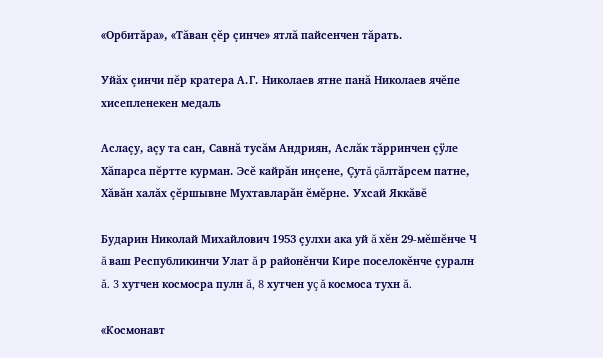«Орбитăра», «Тăван çĕр çинче» ятлă пайсенчен тăрать.

Уйăх çинчи пĕр кратера А.Г. Николаев ятне панă Николаев ячĕпе хисепленекен медаль

Аслаçу, аçу та сан, Савнă тусăм Андриян, Аслăк тăрринчен çÿле Хăпарса пĕртте курман. Эсĕ кайрăн инçене, Çутă çăлтăрсем патне, Хăвăн халăх çĕршывне Мухтавларăн ĕмĕрне. Ухсай Яккăвĕ

Бударин Николай Михайлович 1953 çулхи ака уй ă хĕн 29-мĕшĕнче Ч ă ваш Республикинчи Улат ă р районĕнчи Кире поселокĕнче çуралн ă. 3 хутчен космосра пулн ă, 8 хутчен уç ă космоса тухн ă.

«Космонавт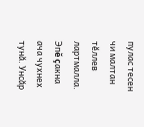пулас тесен чи малтан тĕллев лартмалла. Эпĕ çакна ача чухнех тунă. Унсăр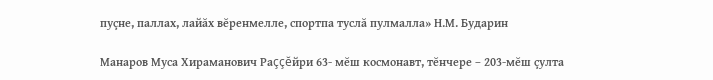пуçне, паллах, лайăх вĕренмелле, спортпа туслă пулмалла» Н.М. Бударин

Манаров Муса Хираманович Раççĕйри 63- мĕш космонавт, тĕнчере – 203-мĕш çулта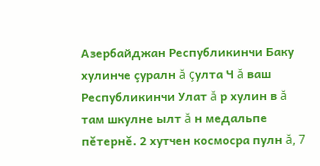Азербайджан Республикинчи Баку хулинче çуралн ă çулта Ч ă ваш Республикинчи Улат ă р хулин в ă там шкулне ылт ă н медальпе пĕтернĕ. 2 хутчен космосра пулн ă, 7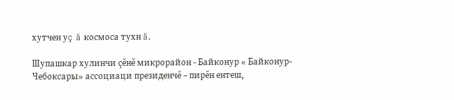хутчен уç ă космоса тухн ă.

Шупашкар хулинчи çĕнĕ микрорайон - Байконур « Байконур-Чебоксары» ассоциаци президенчĕ – пирĕн ентеш,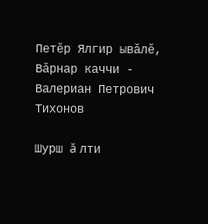Петĕр Ялгир ывăлĕ, Вăрнар каччи - Валериан Петрович Тихонов

Шурш ă лти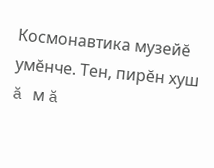Космонавтика музейĕ умĕнче. Тен, пирĕн хуш ă м ă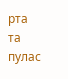рта та пулас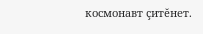космонавт çитĕнет.